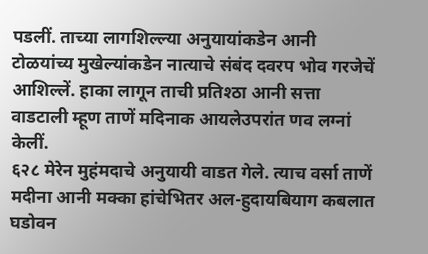पडलीं. ताच्या लागशिल्ल्या अनुयायांकडेन आनी टोळयांच्य मुखेल्यांकडेन नात्याचे संबंद दवरप भोव गरजेचें आशिल्लें. हाका लागून ताची प्रतिश्ठा आनी सत्ता वाडटाली म्हूण ताणें मदिनाक आयलेउपरांत णव लग्नां केलीं.
६२८ मेरेन मुहंमदाचे अनुयायी वाडत गेले. त्याच वर्सा ताणें मदीना आनी मक्का हांचेभितर अल-हुदायबियाग कबलात घडोवन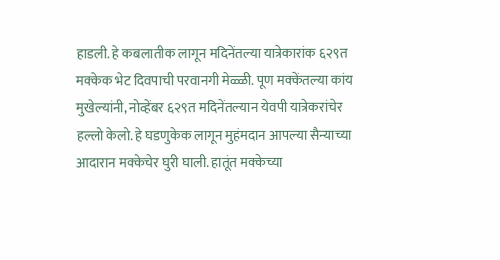हाडली. हे कबलातीक लागून मदिनेंतल्या यात्रेकारांक ६२९त मक्केक भेट दिवपाची परवानगी मेळ्ळी. पूण मक्केंतल्या कांय मुखेल्यांनी, नोव्हेंबर ६२९त मदिनेंतल्यान येवपी यात्रेकरांचेर हल्लो केलो. हे घडणुकेक लागून मुहंमदान आपल्या सैन्याच्या आदारान मक्केचेर घुरी घाली. हातूंत मक्केच्या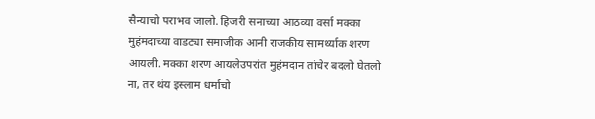सैन्याचो पराभव जालो. हिजरी सनाच्या आठव्या वर्सा मक्का मुहंमदाच्या वाडट्या समाजीक आनी राजकीय सामर्थ्याक शरण आयली. मक्का शरण आयलेउपरांत मुहंमदान तांचेर बदलो घेतलो ना, तर थंय इस्लाम धर्माचो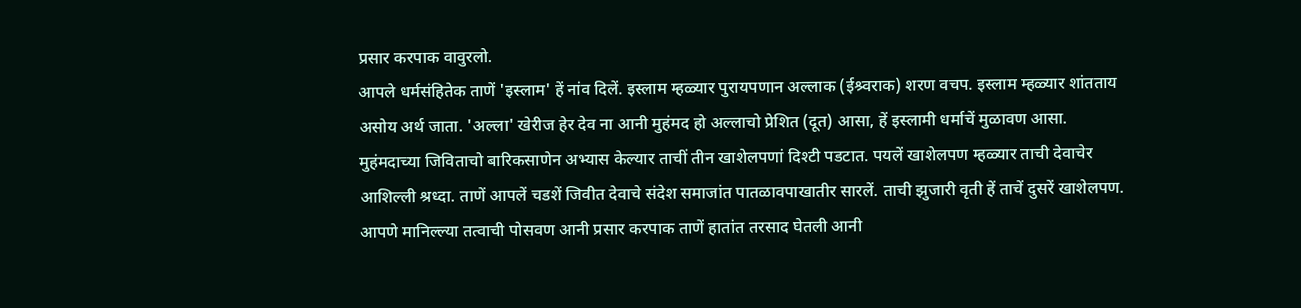प्रसार करपाक वावुरलो.
आपले धर्मसंहितेक ताणें 'इस्लाम' हें नांव दिलें. इस्लाम म्हळ्यार पुरायपणान अल्लाक (ईश्र्वराक) शरण वचप. इस्लाम म्हळ्यार शांतताय असोय अर्थ जाता. 'अल्ला' खेरीज हेर देव ना आनी मुहंमद हो अल्लाचो प्रेशित (दूत) आसा, हें इस्लामी धर्माचें मुळावण आसा.
मुहंमदाच्या जिविताचो बारिकसाणेन अभ्यास केल्यार ताचीं तीन खाशेलपणां दिश्टी पडटात. पयलें खाशेलपण म्हळ्यार ताची देवाचेर आशिल्ली श्रध्दा. ताणें आपलें चडशें जिवीत देवाचे संदेश समाजांत पातळावपाखातीर सारलें. ताची झुजारी वृती हें ताचें दुसरें खाशेलपण. आपणे मानिल्ल्या तत्वाची पोसवण आनी प्रसार करपाक ताणें हातांत तरसाद घेतली आनी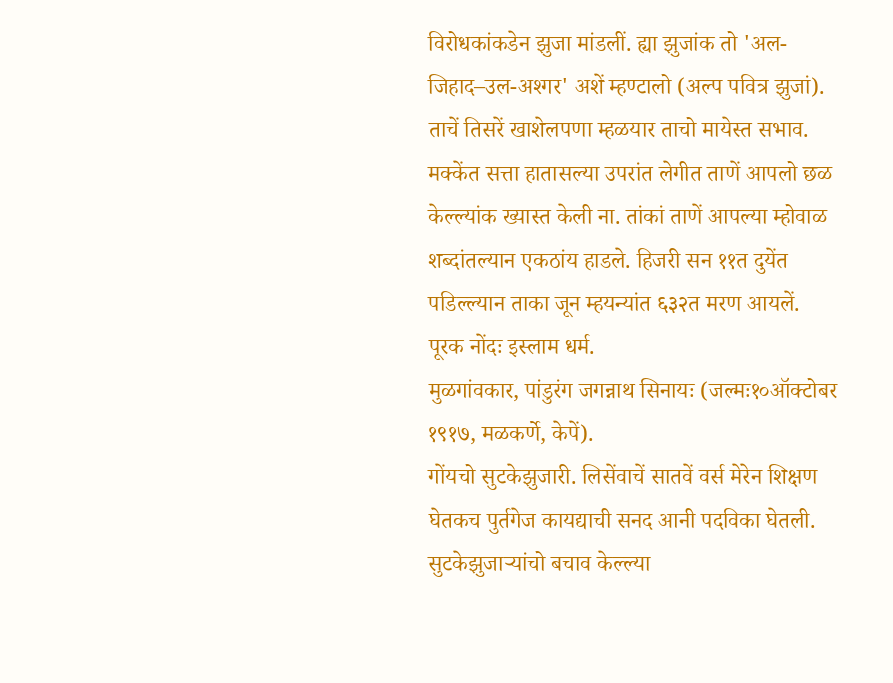विरोधकांकडेन झुजा मांडलीं. ह्या झुजांक तो 'अल-जिहाद–उल-अश्गर' अशें म्हण्टालो (अल्प पवित्र झुजां). ताचें तिसरें खाशेलपणा म्हळयार ताचो मायेस्त सभाव. मक्केंत सत्ता हातासल्या उपरांत लेगीत ताणें आपलो छळ केल्ल्यांक ख्यास्त केली ना. तांकां ताणें आपल्या म्होवाळ शब्दांतल्यान एकठांय हाडले. हिजरी सन ११त दुयेंत पडिल्ल्यान ताका जून म्हयन्यांत ६३२त मरण आयलें.
पूरक नोंदः इस्लाम धर्म.
मुळगांवकार, पांडुरंग जगन्नाथ सिनायः (जल्मः१०ऑक्टोबर १९१७, मळकर्णे, केपें).
गोंयचो सुटकेझुजारी. लिसेंवाचें सातवें वर्स मेरेन शिक्षण घेतकच पुर्तगेज कायद्याची सनद आनी पदविका घेतली. सुटकेझुजाऱ्यांचो बचाव केल्ल्या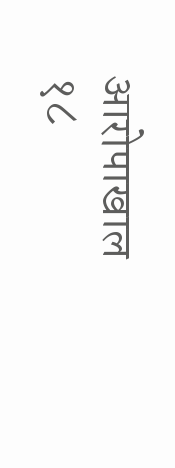आरोपाखाल १८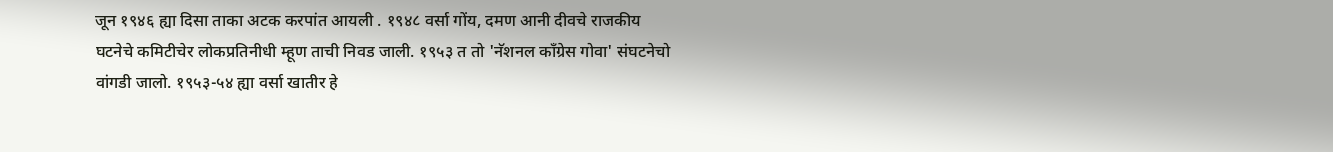जून १९४६ ह्या दिसा ताका अटक करपांत आयली . १९४८ वर्सा गोंय, दमण आनी दीवचे राजकीय घटनेचे कमिटीचेर लोकप्रतिनीधी म्हूण ताची निवड जाली. १९५३ त तो 'नॅशनल काँग्रेस गोवा' संघटनेचो वांगडी जालो. १९५३-५४ ह्या वर्सा खातीर हे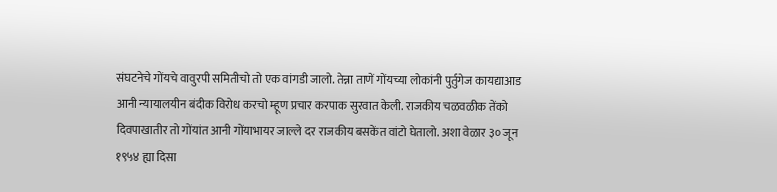संघटनेचे गोंयचे वावुरपी समितीचो तो एक वांगडी जालो. तेन्ना ताणें गोंयच्या लोकांनी पुर्तुगेज कायद्याआड आनी न्यायालयीन बंदीक विरोध करचो म्हूण प्रचार करपाक सुरवात केली. राजकीय चळवळीक तेंको दिवपाखातीर तो गोंयांत आनी गोंयाभायर जाल्ले दर राजकीय बसकेंत वांटो घेतालो. अशा वेळार ३० जून १९५४ ह्या दिसा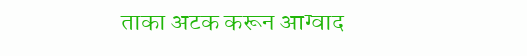ताका अटक करून आग्वाद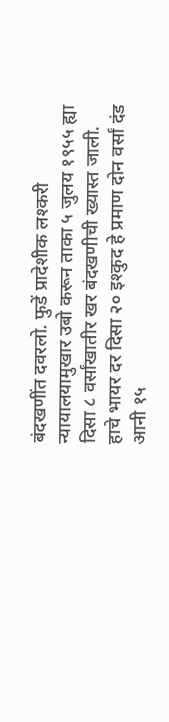बंदखणींत दवरलो. फुडें प्रादेशीक लश्करी न्यायालयामुखार उबो करून ताका ५ जुलय १९५५ ह्या दिसा ८ वर्सांखातीर खर बंदखणीची ख्यास्त जाली. हाचे भायर दर दिसा २० इश्कुद हे प्रमाण दोन वर्सां दंड आनी १५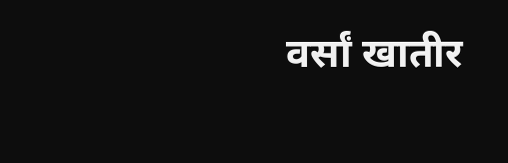वर्सां खातीर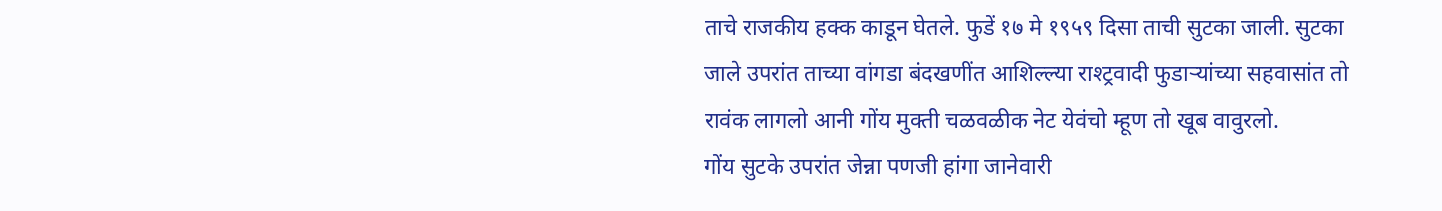ताचे राजकीय हक्क काडून घेतले. फुडें १७ मे १९५९ दिसा ताची सुटका जाली. सुटका जाले उपरांत ताच्या वांगडा बंदखणींत आशिल्ल्या राश्ट्रवादी फुडाऱ्यांच्या सहवासांत तो रावंक लागलो आनी गोंय मुक्ती चळवळीक नेट येवंचो म्हूण तो खूब वावुरलो.
गोंय सुटके उपरांत जेन्ना पणजी हांगा जानेवारी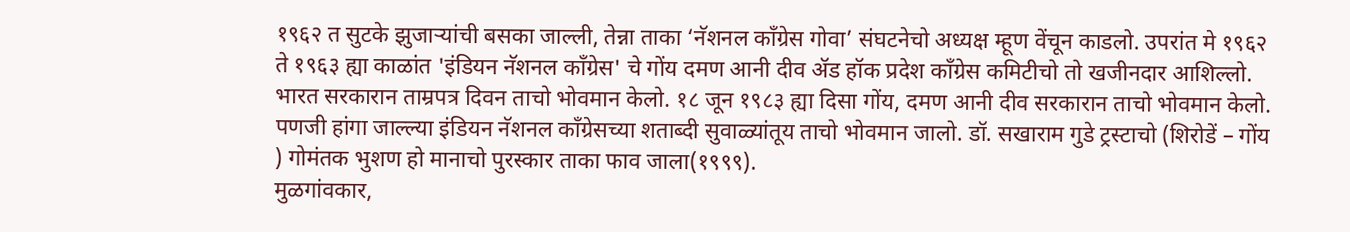१९६२ त सुटके झुजाऱ्यांची बसका जाल्ली, तेन्ना ताका ‘नॅशनल काँग्रेस गोवा’ संघटनेचो अध्यक्ष म्हूण वेंचून काडलो. उपरांत मे १९६२ ते १९६३ ह्या काळांत 'इंडियन नॅशनल काँग्रेस' चे गोंय दमण आनी दीव ॲड हॉक प्रदेश काँग्रेस कमिटीचो तो खजीनदार आशिल्लो.
भारत सरकारान ताम्रपत्र दिवन ताचो भोवमान केलो. १८ जून १९८३ ह्या दिसा गोंय, दमण आनी दीव सरकारान ताचो भोवमान केलो. पणजी हांगा जाल्ल्या इंडियन नॅशनल काँग्रेसच्या शताब्दी सुवाळ्यांतूय ताचो भोवमान जालो. डॉ. सखाराम गुडे ट्रस्टाचो (शिरोडें – गोंय ) गोमंतक भुशण हो मानाचो पुरस्कार ताका फाव जाला(१९९९).
मुळगांवकार,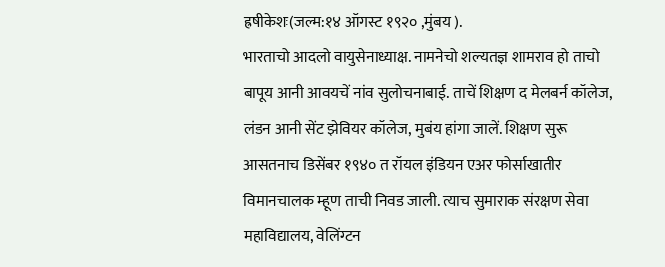ह्रषीकेशः(जल्म:१४ ऑगस्ट १९२० ,मुंबय ).
भारताचो आदलो वायुसेनाध्याक्ष. नामनेचो शल्यतज्ञ शामराव हो ताचो बापूय आनी आवयचें नांव सुलोचनाबाई. ताचें शिक्षण द मेलबर्न कॉलेज, लंडन आनी सेंट झेवियर कॉलेज, मुबंय हांगा जालें. शिक्षण सुरू आसतनाच डिसेंबर १९४० त रॉयल इंडियन एअर फोर्साखातीर विमानचालक म्हूण ताची निवड जाली. त्याच सुमाराक संरक्षण सेवा महाविद्यालय, वेलिंग्टन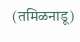(तमिळनाडू)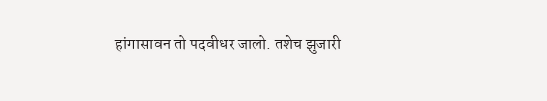हांगासावन तो पदवीधर जालो. तशेच झुजारी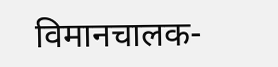विमानचालक-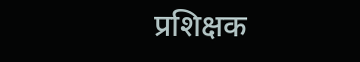प्रशिक्षक